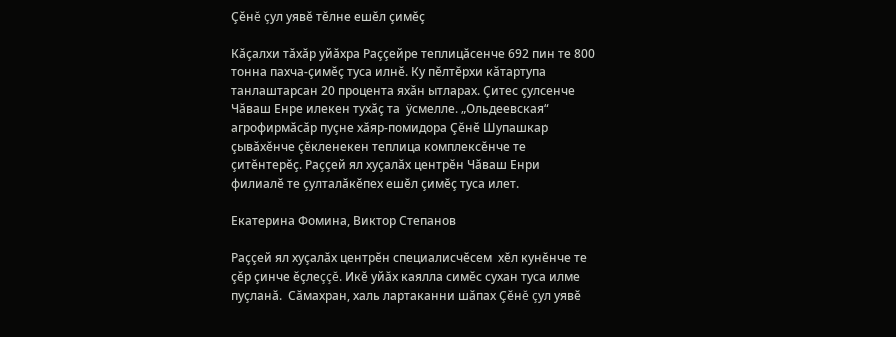Çĕнĕ çул уявĕ тĕлне ешĕл çимĕç

Кăçалхи тăхăр уйăхра Раççейре теплицăсенче 692 пин те 800 тонна пахча-çимĕç туса илнĕ. Ку пĕлтĕрхи кăтартупа танлаштарсан 20 процента яхăн ытларах. Çитес çулсенче Чăваш Енре илекен тухăç та  ÿсмелле. „Ольдеевская“ агрофирмăсăр пуçне хăяр-помидора Çĕнĕ Шупашкар çывăхĕнче çĕкленекен теплица комплексĕнче те çитĕнтерĕç. Раççей ял хуçалăх центрĕн Чăваш Енри филиалĕ те çулталăкĕпех ешĕл çимĕç туса илет.

Екатерина Фомина, Виктор Степанов

Раççей ял хуçалăх центрĕн специалисчĕсем  хĕл кунĕнче те çĕр çинче ĕçлеççĕ. Икĕ уйăх каялла симĕс сухан туса илме пуçланă.  Сăмахран, халь лартаканни шăпах Çĕнĕ çул уявĕ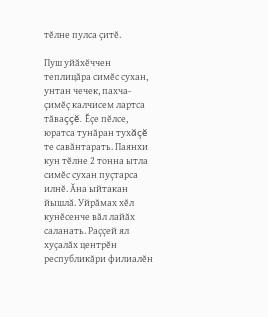тĕлне пулса çитĕ.

Пуш уйăхĕччен теплицăра симĕс сухан, унтан чечек, пахча-çимĕç калчисем лартса тăваççĕ. Ĕçе пĕлсе, юратса тунăран тухăçĕ те савăнтарать. Паянхи кун тĕлне 2 тонна ытла  симĕс сухан пуçтарса илнĕ. Ăна ыйтакан йышлă. Уйрăмах хĕл кунĕсенче вăл лайăх саланать. Раççей ял хуçалăх центрĕн республикăри филиалĕн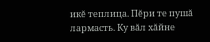икĕ теплица. Пĕри те пушă лармасть. Ку вăл хăйне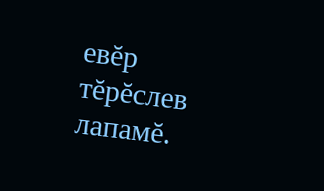евĕр тĕрĕслев лапамĕ.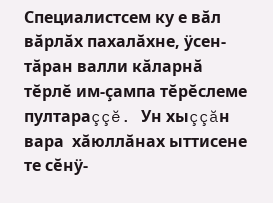Специалистсем ку е вăл вăрлăх пахалăхне, ÿсен-тăран валли кăларнă тĕрлĕ им-çампа тĕрĕслеме пултараççĕ. Ун хыççăн вара  хăюллăнах ыттисене те сĕнÿ-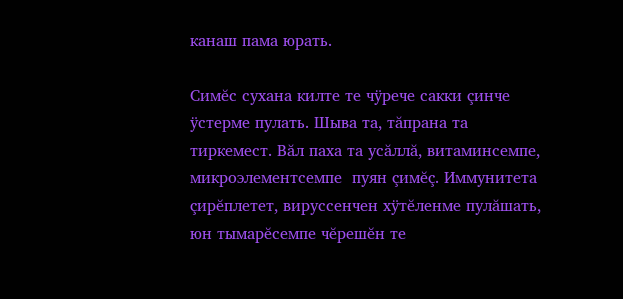канаш пама юрать.

Симĕс сухана килте те чÿрече сакки çинче ÿстерме пулать. Шыва та, тăпрана та тиркемест. Вăл паха та усăллă, витаминсемпе, микроэлементсемпе  пуян çимĕç. Иммунитета çирĕплетет, вируссенчен хÿтĕленме пулăшать, юн тымарĕсемпе чĕрешĕн те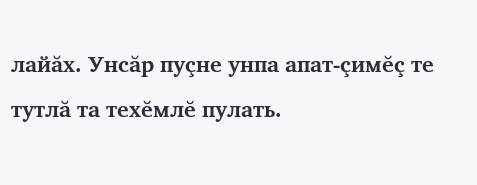лайăх. Унсăр пуçне унпа апат-çимĕç те тутлă та техĕмлĕ пулать.